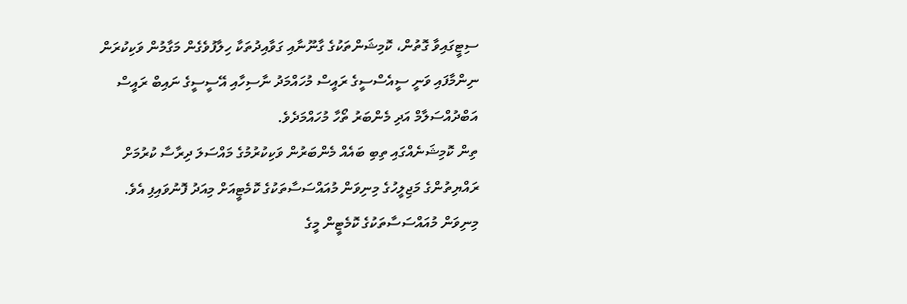ސިޓީގައިވާ ގޮތުން، ކޮމިޝަންތަކުގެ ގާނޫނާއި ގަވާއިދުތަކާ ހިލާފުވެގެން މަގާމުން ވަކިކުރަން ނިންމާފައި ވަނީ ސީއެސްސީގެ ރައީސް މުހައްމަދު ނާސިހާއި އޭސީސީގެ ނައިބް ރައީސް އަބްދުއްސަލާމް އަދި މެންބަރު ތޯހާ މުހައްމަދެވެ.
ތިން ކޮމިޝަނެއްގައި ތިބި ބައެއް މެންބަރުން ވަކިކުރުމުގެ މައްސަލަ ދިރާސާ ކުރުމަށް ރައްޔިތުންގެ މަޖިލީހުގެ މިނިވަން މުއައްސަސާތަކުގެ ކޮމެޓީއަށް މިއަދު ފޮނުވައިފި އެވެ.
މިނިވަން މުއައްސަސާތަކުގެ ކޮމެޓީން މީގެ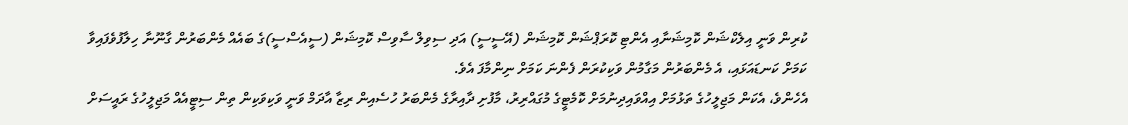ކުރިން ވަނީ އިލެކްޝަން ކޮމިޝަނާއި އެންޓި ކޮރަޕްޝަން ކޮމިޝަން (އޭސީސީ) އަދި ސިވިލް ސާވިސް ކޮމިޝަން (ސީއެސްސީ)ގެ ބައެއް މެންބަރުން ގާނޫނާ ހިލާފުވެފައިވާ ކަމަށް ކަނޑައަޅައި، އެ މެންބަރުން މަގާމުން ވަކިކުރަން ފެންނަ ކަމަށް ނިންމާފަ އެވެ.
އެހެންވެ، އެކަން މަޖިލީހުގެ ތަޅުމަށް އިއްވައިދިނުމަށް ކޮމެޓީގެ މުގައްރިރު، މާފުށި ދާއިރާގެ މެންބަރު ހުސެއިން ރިޒާ އާދަމް ވަނީ ވަކިވަކިން ތިން ސިޓީއެއް މަޖިލީހުގެ ރައީސަށް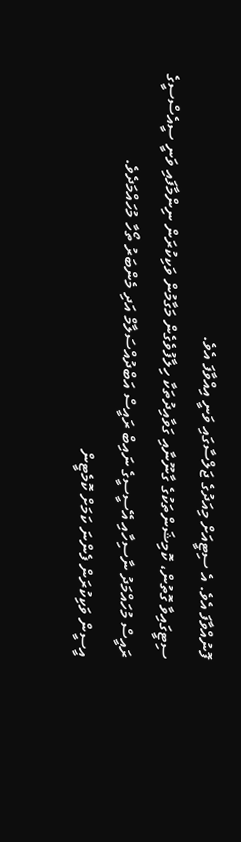ފޮނުއްވާފަ އެވެ. އެ ސިޓީއަށް މިއަދުގެ ޖަލްސާގައި ވަނީ އިއްވާފަ އެވެ.
ސިޓީގައިވާ ގޮތުން، ކޮމިޝަންތަކުގެ ގާނޫނާއި ގަވާއިދުތަކާ ހިލާފުވެގެން މަގާމުން ވަކިކުރަން ނިންމާފައި ވަނީ ސީއެސްސީގެ ރައީސް މުހައްމަދު ނާސިހާއި އޭސީސީގެ ނައިބް ރައީސް އަބްދުއްސަލާމް އަދި މެންބަރު ތޯހާ މުހައްމަދެވެ.
އީސީން ވަކިކުރަން ފެންނަ ކަމަށް ކޮމެޓީން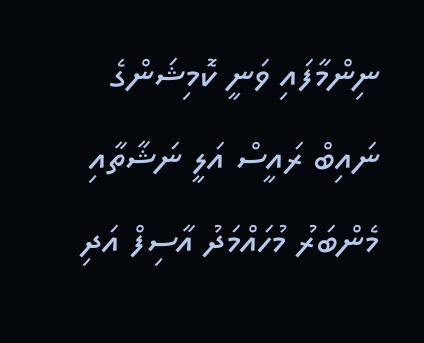ނިންމާފައި ވަނީ ކޮމިޝަންގެ ނައިބް ރައީސް އަލީ ނަޝާތާއި މެންބަރު މުހައްމަދު އާސިފް އަދި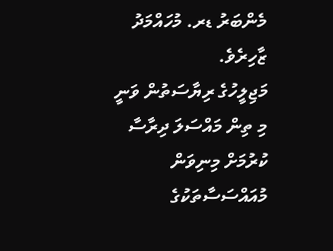މެންބަރު ޑރ. މުހައްމަދު ޒާހިރެވެ.
މަޖިލީހުގެ ރިޔާސަތުން ވަނީ މި ތިން މައްސަލަ ދިރާސާ ކުރުމަށް މިނިވަން މުއައްސަސާތަކުގެ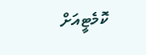ކޮމެޓީއަށް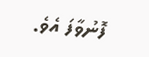ފޮނުވާފަ އެވެ.